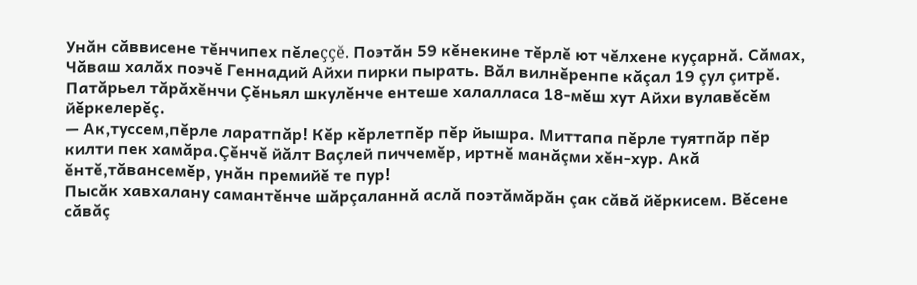Унăн сăввисене тĕнчипех пĕлеççĕ. Поэтăн 59 кĕнекине тĕрлĕ ют чĕлхене куçарнă. Сăмах, Чăваш халăх поэчĕ Геннадий Айхи пирки пырать. Вăл вилнĕренпе кăçал 19 çул çитрĕ. Патăрьел тăрăхĕнчи Çĕньял шкулĕнче ентеше халалласа 18-мĕш хут Айхи вулавĕсĕм йĕркелерĕç.
— Ак,туссем,пĕрле ларатпăр! Кĕр кĕрлетпĕр пĕр йышра. Миттапа пĕрле туятпăр пĕр килти пек хамăра.Çĕнчĕ йăлт Ваçлей пиччемĕр, иртнĕ манăçми хĕн-хур. Акă ĕнтĕ,тăвансемĕр, унăн премийĕ те пур!
Пысăк хавхалану самантĕнче шăрçаланнă аслă поэтăмăрăн çак сăвă йĕркисем. Вĕсене сăвăç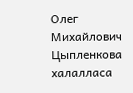Олег Михайлович Цыпленкова халалласа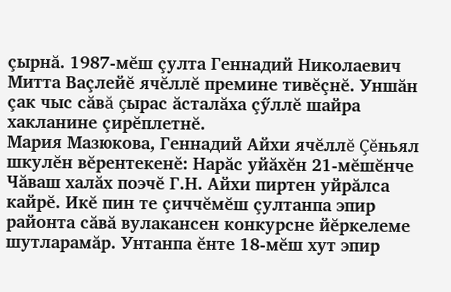çырнă. 1987-мĕш çулта Геннадий Николаевич Митта Ваçлейĕ ячĕллĕ премине тивĕçнĕ. Уншăн çак чыс сăвă çырас ăсталăха çӳллĕ шайра хакланине çирĕплетнĕ.
Мария Мазюкова, Геннадий Айхи ячĕллĕ Çĕньял шкулĕн вĕрентекенĕ: Нарăс уйăхĕн 21-мĕшĕнче Чăваш халăх поэчĕ Г.Н. Айхи пиртен уйрăлса кайрĕ. Икĕ пин те çиччĕмĕш çултанпа эпир районта сăвă вулакансен конкурсне йĕркелеме шутларамăр. Унтанпа ĕнте 18-мĕш хут эпир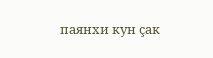паянхи кун çак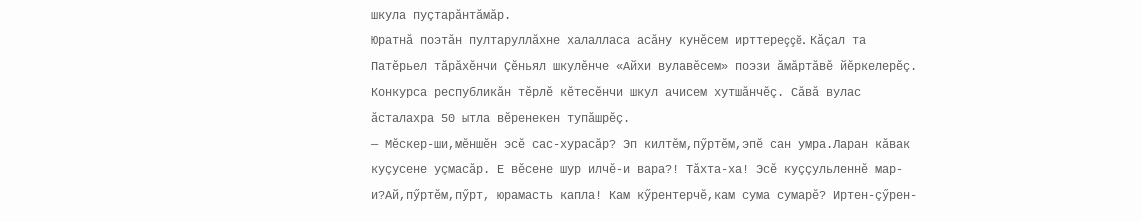шкула пуçтарăнтăмăр.
Юратнă поэтăн пултаруллăхне халалласа асăну кунĕсем ирттереççĕ. Кăçал та Патĕрьел тăрăхĕнчи Çĕньял шкулĕнче «Айхи вулавĕсем» поэзи ăмăртăвĕ йĕркелерĕç. Конкурса республикăн тĕрлĕ кĕтесĕнчи шкул ачисем хутшăнчĕç. Сăвă вулас ăсталахра 50 ытла вĕренекен тупăшрĕç.
— Мĕскер-ши,мĕншĕн эсĕ сас-хурасăр? Эп килтĕм,пӳртĕм,эпĕ сан умра.Ларан кăвак куçусене уçмасăр. Е вĕсене шур илчĕ-и вара?! Тăхта-ха! Эсĕ куççульленнĕ мар-и?Ай,пӳртĕм,пӳрт, юрамасть капла! Кам кӳрентерчĕ,кам сума сумарĕ? Иртен-çӳрен-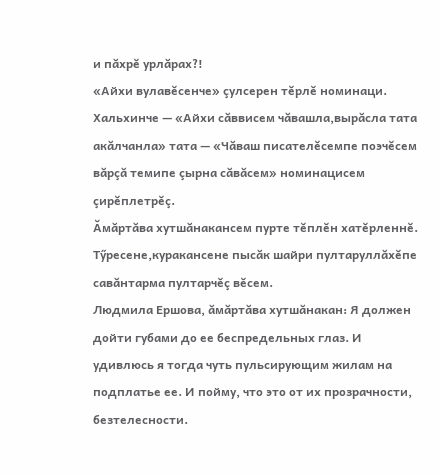и пăхрĕ урлăрах?!
«Айхи вулавĕсенче» çулсерен тĕрлĕ номинаци. Хальхинче — «Айхи сăввисем чăвашла,вырăсла тата акăлчанла» тата — «Чăваш писателĕсемпе поэчĕсем вăрçă темипе çырна сăвăсем» номинацисем çирĕплетрĕç.
Ăмăртăва хутшăнакансем пурте тĕплĕн хатĕрленнĕ. Тӳресене,куракансене пысăк шайри пултаруллăхĕпе савăнтарма пултарчĕç вĕсем.
Людмила Ершова, ăмăртăва хутшăнакан: Я должен дойти губами до ее беспредельных глаз. И удивлюсь я тогда чуть пульсирующим жилам на подплатье ее. И пойму, что это от их прозрачности, безтелесности.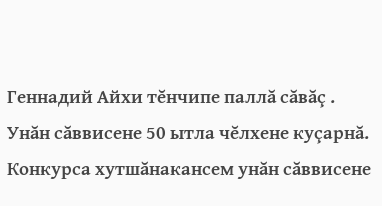Геннадий Айхи тĕнчипе паллă сăвăç . Унăн сăввисене 50 ытла чĕлхене куçарнă. Конкурса хутшăнакансем унăн сăввисене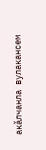акăлчанла вулакансем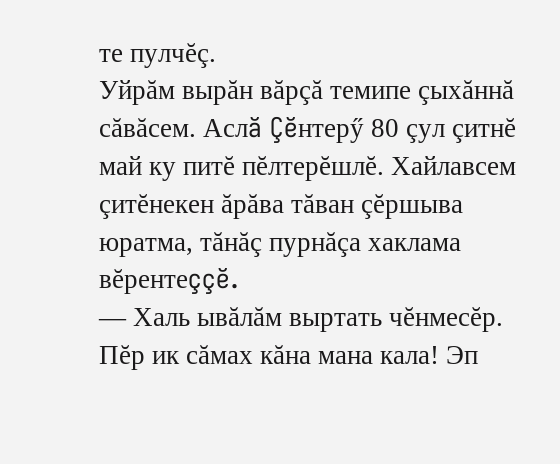те пулчĕç.
Уйрăм вырăн вăрçă темипе çыхăннă сăвăсем. Аслă Çĕнтерӳ 80 çул çитнĕ май ку питĕ пĕлтерĕшлĕ. Хайлавсем çитĕнекен ăрăва тăван çĕршыва юратма, тăнăç пурнăçа хаклама вĕрентеççĕ.
— Халь ывăлăм выртать чĕнмесĕр. Пĕр ик сăмах кăна мана кала! Эп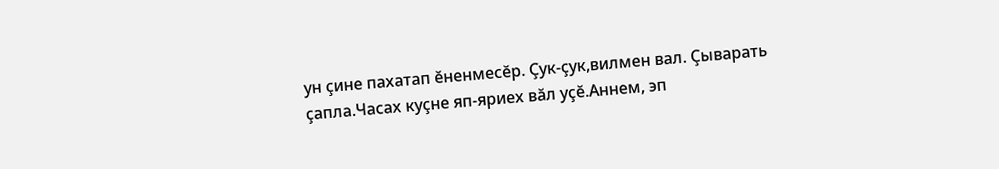ун çине пахатап ĕненмесĕр. Çук-çук,вилмен вал. Çыварать çапла.Часах куçне яп-яриех вăл уçĕ.Аннем, эп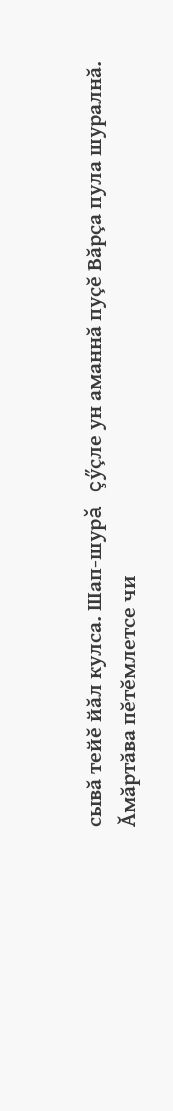сывă тейĕ йăл кулса. Шап-шурă çӳçле ун аманнă пуçĕ Вăрçа пула шуралнă.
Ăмăртăва пĕтĕмлетсе чи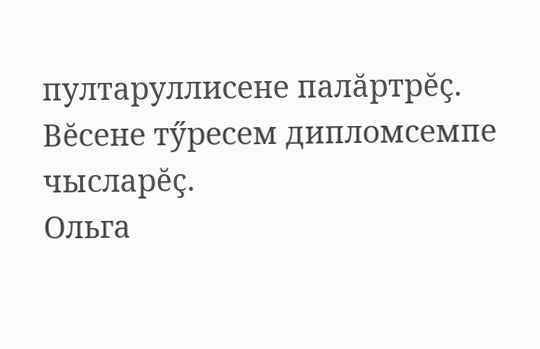пултаруллисене палăртрĕç. Вĕсене тӳресем дипломсемпе чысларĕç.
Ольга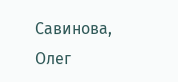Савинова, Олег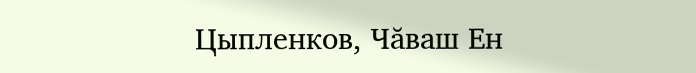Цыпленков, Чăваш Ен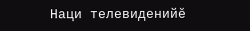Наци телевиденийĕ